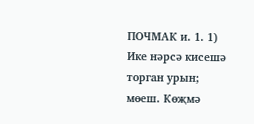ПОЧМАК и. 1. 1) Ике нәрсә кисешә торган урын; мөеш. Көҗмә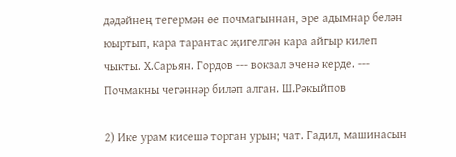дәдәйнең тегермән өе почмагыннан, эре адымнар белән юыртып, кара тарантас җигелгән кара айгыр килеп чыкты. Х.Сарьян. Гордов --- вокзал эченә керде. --- Почмакны чегәннәр биләп алган. Ш.Рәкыйпов

2) Ике урам кисешә торган урын; чат. Гадил, машинасын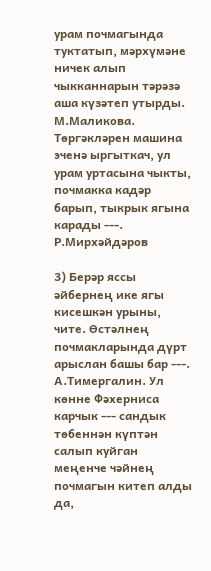урам почмагында туктатып, мәрхүмәне ничек алып чыкканнарын тәрәзә аша күзәтеп утырды. М.Маликова. Төргәкләрен машина эченә ыргыткач, ул урам уртасына чыкты, почмакка кадәр барып, тыкрык ягына карады ---. Р.Мирхәйдәров

3) Берәр яссы әйбернең ике ягы кисешкән урыны, чите. Өстәлнең почмакларында дүрт арыслан башы бар ---. А.Тимергалин. Ул көнне Фәхерниса карчык --- сандык төбеннән күптән салып куйган меңенче чәйнең почмагын китеп алды да,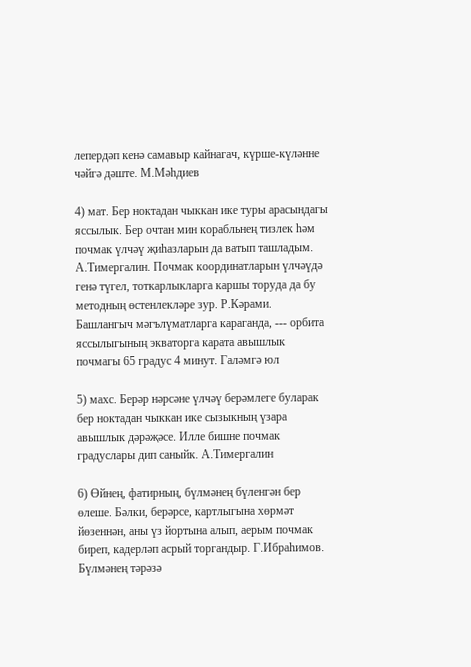лепердәп кенә самавыр кайнагач, күрше-күләнне чәйгә дәште. М.Мәһдиев

4) мат. Бер ноктадан чыккан ике туры арасындагы яссылык. Бер очтан мин корабльнең тизлек һәм почмак үлчәү җиһазларын да ватып ташладым. А.Тимергалин. Почмак координатларын үлчәүдә генә түгел, тоткарлыкларга каршы торуда да бу методның өстенлекләре зур. Р.Кәрами. Башлангыч мәгълүматларга караганда, --- орбита яссылыгының экваторга карата авышлык почмагы 65 градус 4 минут. Галәмгә юл

5) махс. Берәр нәрсәне үлчәү берәмлеге буларак бер ноктадан чыккан ике сызыкның үзара авышлык дәрәҗәсе. Илле бишне почмак градуслары дип саныйк. А.Тимергалин

6) Өйнең, фатирның, бүлмәнең бүленгән бер өлеше. Бәлки, берәрсе, картлыгына хөрмәт йөзеннән, аны үз йортына алып, аерым почмак биреп, кадерләп асрый торгандыр. Г.Ибраһимов. Бүлмәнең тәрәзә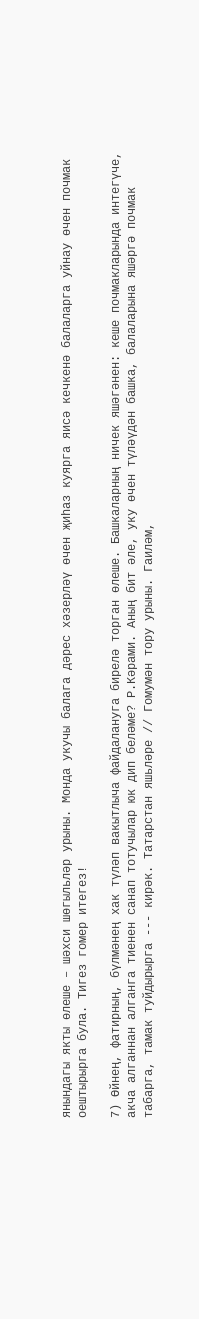янындагы якты өлеше – шәхси шөгыльләр урыны. Монда укучы балага дәрес хәзерләү өчен җиһаз куярга яисә кечкенә балаларга уйнау өчен почмак оештырырга була. Тигез гомер итегез!

7) Өйнең, фатирның, бүлмәнең хак түләп вакытлыча файдалануга бирелә торган өлеше. Башкаларның ничек яшәгәнен: кеше почмакларында интегүче, акча алганнан алганга тиенен санап тотучылар юк дип беләме? Р.Кәрами. Аның бит әле, уку өчен түләүдән башка, балаларына яшәргә почмак табарга, тамак туйдырырга --- кирәк. Татарстан яшьләре // Гомумән тору урыны. Гаиләм,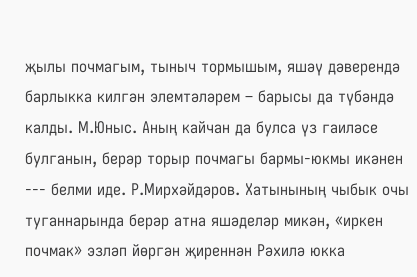җылы почмагым, тыныч тормышым, яшәү дәверендә барлыкка килгән элемтәләрем – барысы да түбәндә калды. М.Юныс. Аның кайчан да булса үз гаиләсе булганын, берәр торыр почмагы бармы-юкмы икәнен --- белми иде. Р.Мирхәйдәров. Хатынының чыбык очы туганнарында берәр атна яшәделәр микән, «иркен почмак» эзләп йөргән җиреннән Рәхилә юкка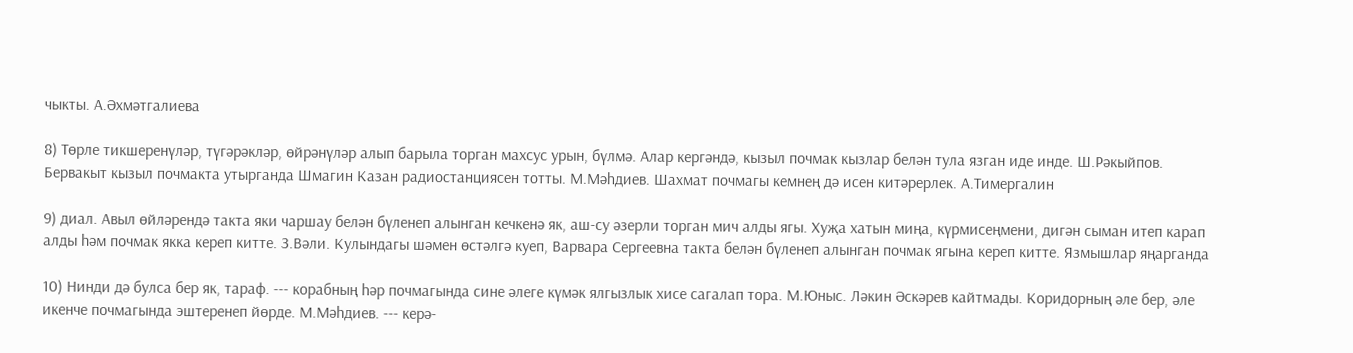чыкты. А.Әхмәтгалиева

8) Төрле тикшеренүләр, түгәрәкләр, өйрәнүләр алып барыла торган махсус урын, бүлмә. Алар кергәндә, кызыл почмак кызлар белән тула язган иде инде. Ш.Рәкыйпов. Бервакыт кызыл почмакта утырганда Шмагин Казан радиостанциясен тотты. М.Мәһдиев. Шахмат почмагы кемнең дә исен китәрерлек. А.Тимергалин

9) диал. Авыл өйләрендә такта яки чаршау белән бүленеп алынган кечкенә як, аш-су әзерли торган мич алды ягы. Хуҗа хатын миңа, күрмисеңмени, дигән сыман итеп карап алды һәм почмак якка кереп китте. З.Вәли. Кулындагы шәмен өстәлгә куеп, Варвара Сергеевна такта белән бүленеп алынган почмак ягына кереп китте. Язмышлар яңарганда

10) Нинди дә булса бер як, тараф. --- корабның һәр почмагында сине әлеге күмәк ялгызлык хисе сагалап тора. М.Юныс. Ләкин Әскәрев кайтмады. Коридорның әле бер, әле икенче почмагында эштеренеп йөрде. М.Мәһдиев. --- керә-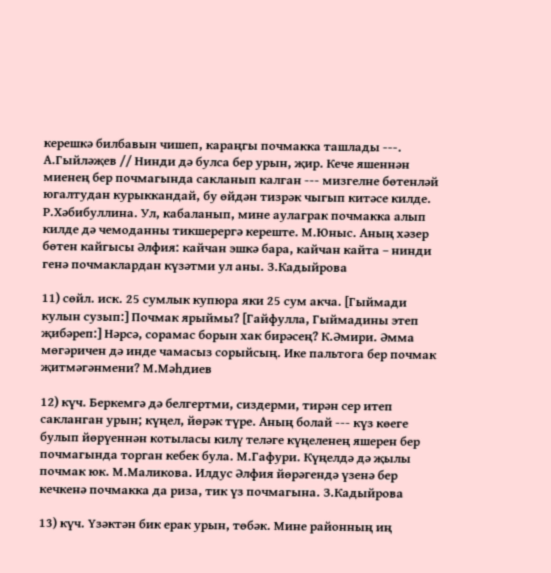керешкә билбавын чишеп, караңгы почмакка ташлады ---. А.Гыйләҗев // Нинди дә булса бер урын, җир. Кече яшеннән миенең бер почмагында сакланып калган --- мизгелне бөтенләй югалтудан курыккандай, бу өйдән тизрәк чыгып китәсе килде. Р.Хәбибуллина. Ул, кабаланып, мине аулаграк почмакка алып килде дә чемоданны тикшерергә кереште. М.Юныс. Аның хәзер бөтен кайгысы Әлфия: кайчан эшкә бара, кайчан кайта – нинди генә почмаклардан күзәтми ул аны. З.Кадыйрова

11) сөйл. иск. 25 сумлык купюра яки 25 сум акча. [Гыймади кулын сузып:] Почмак ярыймы? [Гайфулла, Гыймадины этеп җибәреп:] Нәрсә, сорамас борын хак бирәсең? К.Әмири. Әмма мөгәричен дә инде чамасыз сорыйсың. Ике пальтога бер почмак җитмәгәнмени? М.Мәһдиев

12) күч. Беркемгә дә белгертми, сиздерми, тирән сер итеп сакланган урын; күңел, йөрәк түре. Аның болай --- күз көеге булып йөрүеннән котыласы килү теләге күңеленең яшерен бер почмагында торган кебек була. М.Гафури. Күңелдә дә җылы почмак юк. М.Маликова. Илдус Әлфия йөрәгендә үзенә бер кечкенә почмакка да риза, тик үз почмагына. З.Кадыйрова

13) күч. Үзәктән бик ерак урын, төбәк. Мине районның иң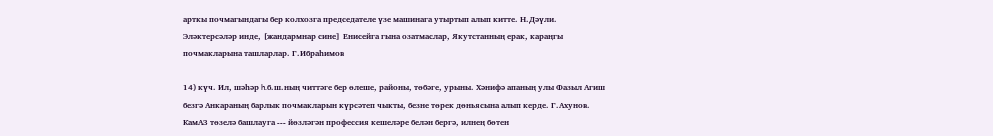арткы почмагындагы бер колхозга председателе үзе машинага утыртып алып китте. Н.Дәүли. Эләктерсәләр инде, [жандармнар сине] Енисейга гына озатмаслар, Якутстанның ерак, караңгы почмакларына ташларлар. Г.Ибраһимов

14) күч. Ил, шәһәр h.б.ш.ның читтәге бер өлеше, районы, төбәге, урыны. Хәнифә апаның улы Фазыл Агиш безгә Анкараның барлык почмакларын күрсәтеп чыкты, безне төрек дөньясына алып керде. Г.Ахунов. КамАЗ төзелә башлауга --- йөзләгән профессия кешеләре белән бергә, илнең бөтен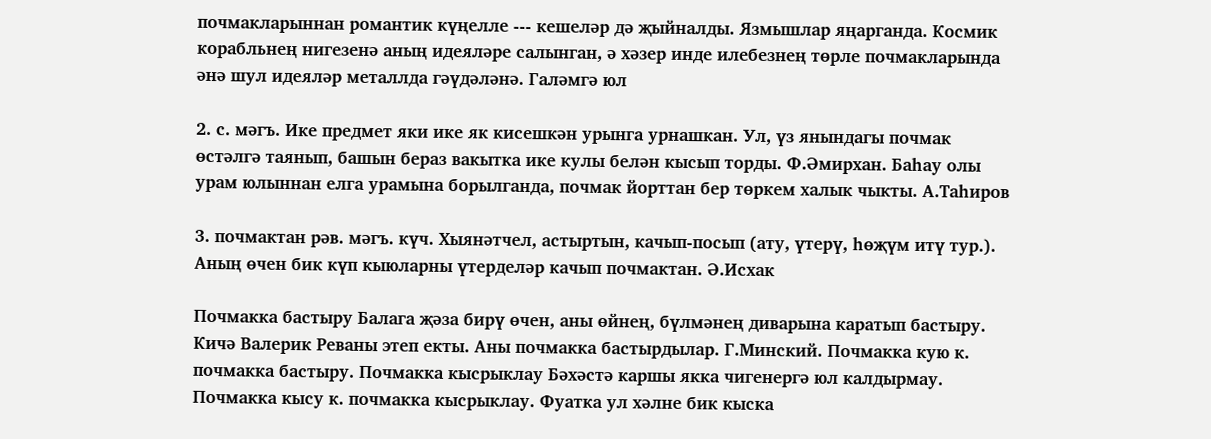почмакларыннан романтик күңелле --- кешеләр дә җыйналды. Язмышлар яңарганда. Космик корабльнең нигезенә аның идеяләре салынган, ә хәзер инде илебезнең төрле почмакларында әнә шул идеяләр металлда гәүдәләнә. Галәмгә юл

2. с. мәгъ. Ике предмет яки ике як кисешкән урынга урнашкан. Ул, үз янындагы почмак өстәлгә таянып, башын бераз вакытка ике кулы белән кысып торды. Ф.Әмирхан. Баһау олы урам юлыннан елга урамына борылганда, почмак йорттан бер төркем халык чыкты. А.Таһиров

3. почмактан рәв. мәгъ. күч. Хыянәтчел, астыртын, качып-посып (ату, үтерү, һөҗүм итү тур.). Аның өчен бик күп кыюларны үтерделәр качып почмактан. Ә.Исхак

Почмакка бастыру Балага җәза бирү өчен, аны өйнең, бүлмәнең диварына каратып бастыру. Кичә Валерик Реваны этеп екты. Аны почмакка бастырдылар. Г.Минский. Почмакка кую к. почмакка бастыру. Почмакка кысрыклау Бәхәстә каршы якка чигенергә юл калдырмау. Почмакка кысу к. почмакка кысрыклау. Фуатка ул хәлне бик кыска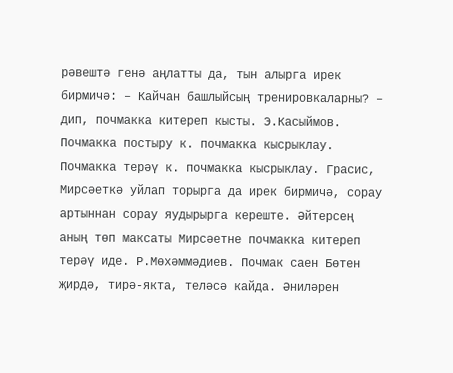рәвештә генә аңлатты да, тын алырга ирек бирмичә: – Кайчан башлыйсың тренировкаларны? – дип, почмакка китереп кысты. Э.Касыймов. Почмакка постыру к. почмакка кысрыклау. Почмакка терәү к. почмакка кысрыклау. Грасис, Мирсәеткә уйлап торырга да ирек бирмичә, сорау артыннан сорау яудырырга кереште. Әйтерсең аның төп максаты Мирсәетне почмакка китереп терәү иде. Р.Мөхәммәдиев. Почмак саен Бөтен җирдә, тирә-якта, теләсә кайда. Әниләрен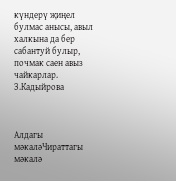күндерү җиңел булмас анысы, авыл халкына да бер сабантуй булыр, почмак саен авыз чайкарлар. З.Кадыйрова



Алдагы мәкаләЧираттагы мәкалә